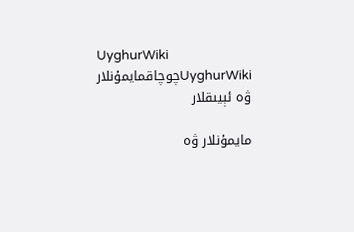UyghurWiki
UyghurWikiچوچاقمايمۇنلار ۋە ئېيىقلار

مايمۇنلار ۋە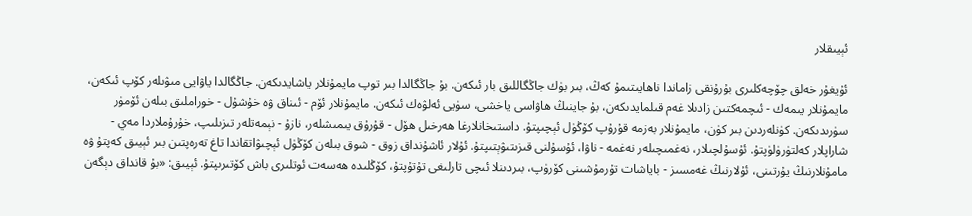ئېيىقلار

ئۇيغۇر خەلق چۆچەكلىرى بۇرۇنقى زاماندا ناھايىتىمۇ كەڭ، بىر بۈك جاڭگاللىق بار ئىكەن. بۇ جاڭگالدا بىر توپ مايمۇنلار ياشايدىكەن. جاڭگالدا ياۋايى مىۋىلەر كۆپ ئىكەن، مايمۇنلار يىمەك - ئىچمەكتىن زادىلا غەم قىلمايدىكەن، بۇ جاينىڭ ھاۋاسى ياخشى، سۈيى ئەلۋەك ئىكەن. مايمۇنلار ئۆم - ئىناق ۋە خۇشۇل - خوراملىق بىلەن ئۆمۈر سۈرىدىكەن. كۈنلەردىن بىر كۈن، مايمۇنلار بەزمە قۇرۇپ كۆڭۈل ئېچىپتۇ. داستىخانلارغا ھەرخىل ھۆل - قۇرۇق يىمىشلەر، نازۇ - نېمەتلەر تىزىلىپ، خۇرۇملاردا مەي - شاراپلار كەلتۈرۈلۈپتۇ. ئۇسۇلچىلار، نەغمىچىلەر نەغمە - ناۋا، ئۇسۇلنى قىزىتىۋېتىپتۇ. ئۇلار ئاشۇنداق زوق - شوق بىلەن كۆڭۈل ئېچىۋاتقاندا تاغ تەرەپتىن بىر ئېيىق كەپتۇ ۋە مامۇنلارنىڭ يۇرتىنى، ئۇلارنىڭ غەمسىز - باياشات تۇرمۇشىنى كۆرۈپ، بىردىنلا ئىچى تارلىغى تۇتۇپتۇ، كۆڭلىدە ھەسەت ئوتلىرى باش كۆتىرىپتۇ. ئېيىق: «بۇ قانداق دېگەن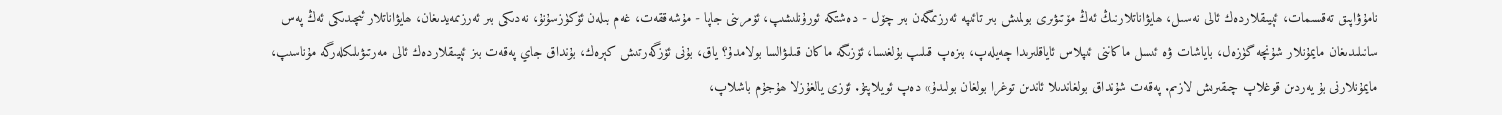نامۇۋاپىق تەقسىمات، ئېيىقلاردەك ئالى نەسىل، ھايۋاناتلارنىڭ ئەڭ مۆتىۋىرى بولمىش بىر تائىپە ئەرزىمگەن بىر چۆل - دەشتكە ئورۇنلىشىپ، ئۆمرىنى جاپا - مۇشەققەت، غەم بىلەن ئۆكۈزسۇنۇ، نەدىكى بىر ئەرزىمەيدىغان، ھايۋاناتلار ئىچىدىكى ئەڭ پەس سانىلىدىغان مايمۇنلار شۇنچە گۈزەل، باياشات ۋە ئىسل ماكاننى ئىپلاس ئاياقلىرىدا چەيلەپ، بىزەپ قىلىپ بۇلغىسا، ئۆزىگە ماكان قىلىۋالسا بولامدۇ؟ ياق، بۇنى ئۆزگەرتىش كېرەك، بۇنداق جاي پەقەت بىز ئېيىقلاردەك ئالى مەرتىۋىلىكلەرگە مۇناسىپ، مايمۇنلارنى بۇ يەردىن قوغلاپ چىقىرىش لازىم. پەقەت شۇنداق بولغاندىلا ئاندىن توغرا بولغان بولىدۇ» دەپ ئويلاپتۇ. ئۆزى يالغۇزلا ھۇجۇم باشلاپ،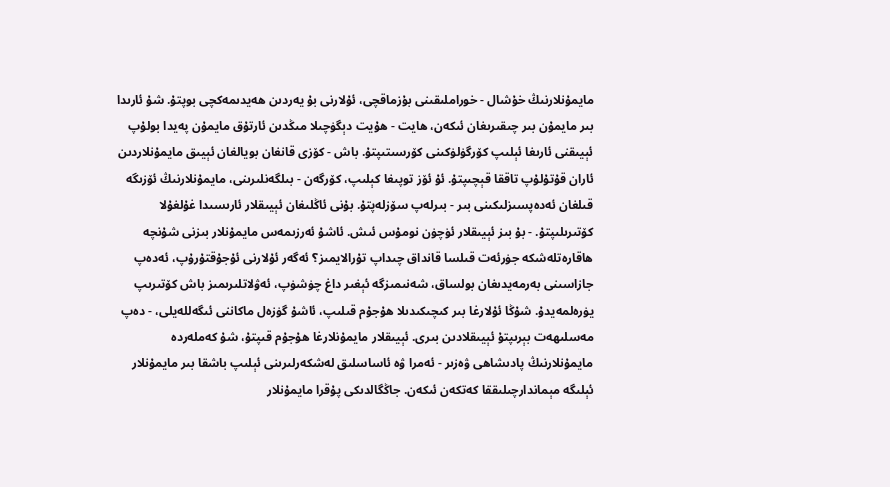مايمۇنلارنىڭ خۇشال - خوراملىقىنى بۇزماقچى، ئۇلارنى بۇ يەردىن ھەيدىمەكچى بوپتۇ. شۇ ئارىدا بىر مايمۇن بىر چىقىرىغان ئىكەن، ھايت - ھۇيت دېگۈچىلا مىڭدىن ئارتۇق مايمۇن پەيدا بولۇپ ئېيىقنى ئارىغا ئېلىپ كۆرگۈلۈكىنى كۆرسىتىپتۇ. باش - كۆزى قانغان بويالغان ئېيىق مايمۇنلاردىن ئاران قۇتۇلۇپ تاققا قېچىپتۇ. ئۇ ئۆز توپىغا كېلىپ، كۆرگەن - بىلگەنلىرىنى، مايمۇنلارنىڭ ئۆزىگە قىلغان ئەدەپسىزلىكىنى بىر - بىرلەپ سۆزلەپتۇ. بۇنى ئاڭلىغان ئېيىقلار ئارىسىدا غۇلغۇلا كۆتىرىلىپتۇ. - بۇ بىز ئېيىقلار ئۈچۈن نومۇس ئىش. ئاشۇ ئەرزىمەس مايمۇنلار بىزنى شۇنچە ھاقارەتلەشكە جۈرئەت قىلسا قانداق چىداپ تۇرالايمىز؟ ئەگەر ئۇلارنى ئۇجۇقتۇرۇپ، ئەدەپ جازاسىنى بەرمەيدىغان بولساق، شەنىمىزگە ئېغىر داغ چۈشۈپ، ئەۋلاتلىرىمىز باش كۆتىرىپ يۈرەلمەيدۇ. شۇڭا ئۇلارغا بىر كىچىكىدىلا ھۇجۇم قىلىپ، ئاشۇ گۈزەل ماكاننى ئىگەللەيلى، - دەپ مەسلىھەت بېرىپتۇ ئېيىقلادىن بىرى. ئېيىقلار مايمۇنلارغا ھۇجۇم قىپتۇ، شۇ كەملەردە مايمۇنلارنىڭ پادىشاھى ۋەزىر - ئەمرا ۋە ئاساسلىق لەشكەرلىرىنى ئېلىپ باشقا بىر مايمۇنلار ئېلىگە مېماندارچىلىققا كەتكەن ئىكەن. جاڭگالدىكى پۇقرا مايمۇنلار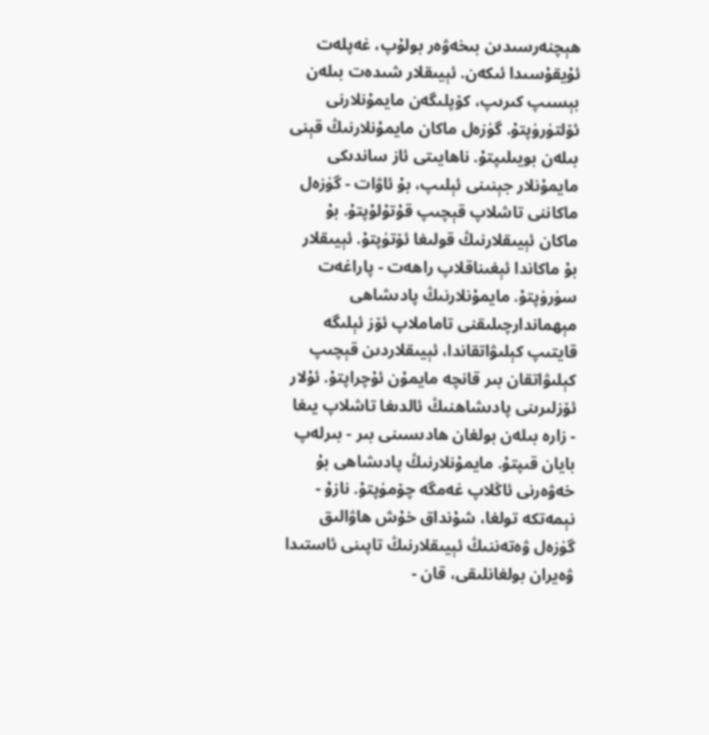ھېچنەرسىدىن بىخەۋەر بولۇپ، غەپلەت ئۇيقۇسىدا ئىكەن. ئېيىقلار شىدەت بىلەن بېسىپ كىرىپ، كۆپلىگەن مايمۇنلارنى ئۆلتۈرۈپتۇ. گۈزەل ماكان مايمۇنلارنىڭ قېنى بىلەن بويىلىپتۇ. ناھايىتى ئاز ساندىكى مايمۇنلار جېنىنى ئېلىپ، بۇ ئاۋات - گۈزەل ماكاننى تاشلاپ قېچىپ قۇتۇلۇپتۇ. بۇ ماكان ئېيىقلارنىڭ قولىغا ئۆتۈپتۇ. ئېيىقلار بۇ ماكاندا ئېغىناقلاپ راھەت - پاراغەت سۈرۈپتۇ. مايمۇنلارنىڭ پادىشاھى مېھماندارچىلىقنى تاماملاپ ئۆز ئېلىگە قايتىپ كېلىۋاتقاندا، ئېيىقلاردىن قېچىپ كېلىۋاتقان بىر قانچە مايمۇن ئۇچراپتۇ. ئۇلار ئۆزلىرىنى پادىشاھنىڭ ئالدىغا تاشلاپ يىغا - زارە بىلەن بولغان ھادىسىنى بىر - بىرلەپ بايان قىپتۇ. مايمۇنلارنىڭ پادىشاھى بۇ خەۋەرنى ئاڭلاپ غەمگە چۆمۈپتۇ. نازۇ - نېمەتكە تولغا، شۇنداق خۇش ھاۋالىق گۈزەل ۋەتەننىڭ ئېيىقلارنىڭ تاپىنى ئاستىدا ۋەيران بولغانلىقى، قان -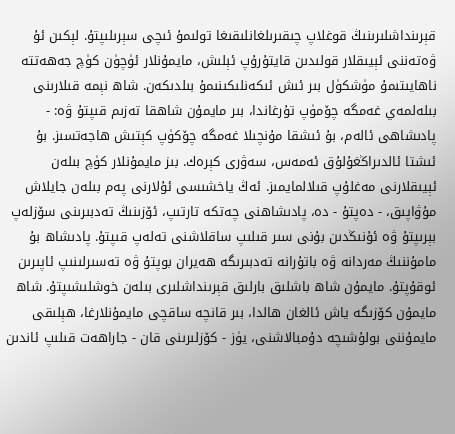قېرىنداشلىرىنىڭ قوغلاپ چىقىرىلغانلىقىغا تولىمۇ ئىچى سېرىلىپتۇ. لېكىن ئۇ ۋەتەننى ئېيىقلار قولىدىن قايتۇرۇپ ئېلىش، مايمۇنلار ئۈچۈن كۈچ جەھەتتە ناھايىتىمۇ مۈشكۈل بىر ئىش ئىكەنلىكىنىمۇ بىلدىكەن. شاھ نېمە قىلارىنى بىلەلمەي غەمگە چۆمۈپ تۇرغاندا، بىر مايمۇن شاھقا تەزىم قىپتۇ ۋە: - پادىشاھى ئالەم، بۇ ئىشقا مۇنچىلا غەمگە چۆكۈپ كېتىش ھاجەتسىز. بۇ ئىشتا ئالدىراڭغۇلۇق ئەمەس، سەۋرى كېرەك. بىز مايمۇنلار كۈچ بىلەن ئېيىقلارنى مەغلۇپ قىلالمايمىز. ئەڭ ياخشىسى ئۇلارنى پەم بىلەن جايلاش مۇۋاپىق، - دەپتۇ - دە، پادىشاھنى چەتكە تارتىپ، ئۆزىنىڭ تەدبىرىنى سۆزلەپ بېرىپتۇ ۋە ئۇنىڭدىن بۇنى سىر قىلىپ ساقلاشنى تەلەپ قىپتۇ. پادىشاھ بۇ مامۇننىڭ مەردانە ۋە باتۇرانە تەدبىرىگە ھەيران بوپتۇ ۋە تەسىرلىنىپ ئاپىرىن ئوقۇپتۇ. مايمۇن شاھ باشلىق بارلىق قېرىنداشلىرى بىلەن خوشلىشىپتۇ. شاھ مايمۇن كۆزىگە ياش ئالغان ھالدا، بىر قانچە ساقچى مايمۇنلارغا، ھېلىقى مايمۇننى بولۇشىچە دۇمبالاشنى، يۈز - كۆزلىرىنى قان - جاراھەت قىلىپ ئاندىن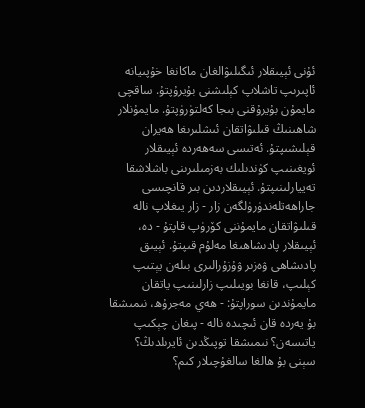ئۇنى ئېيىقلار ئىگىلىۋالغان ماكانغا خۇپىيانە ئاپىرىپ تاشلاپ كېلىشنى بۇيرۇپتۇ. ساقچى مايمۇن بۇيرۇقنى بىجا كەلتۈرۈپتۇ. مايمۇنلار شاھىنىڭ قىلىۋاتقان ئىشلىرىغا ھەيران قېلىشىپتۇ. ئەتىسى سەھەردە ئېيىقلار ئويغىنىپ كۈندىلىك بەزمىلىرىنى باشلاشقا تەييارلىنىپتۇ. ئېيىقلاردىن بىر قانچىسى جاراھەتلەندۈرۈلگەن زار - زار يىغلاپ نالە قىلىۋاتقان مايمۇننى كۆرۈپ قاپتۇ - دە، ئېيىقلار پادىشاھىغا مەلۇم قىپتۇ. ئېيىق پادىشاھى ۋەزىر ۋۇزۇرالىرى بىلەن يېتىپ كېلىپ، قانغا بويىلىپ زارلىنىپ ياتقان مايمۇندىن سوراپتۇ: - ھەي مەجرۇھ، نىمىشقا بۇ يەردە قان ئىچىدە نالە - پىغان چېكىپ ياتىسەن؟ نىمىشقا توپىڭدىن ئايرىلدىڭ؟ سېنى بۇ ھالغا سالغۇچىلار كىم؟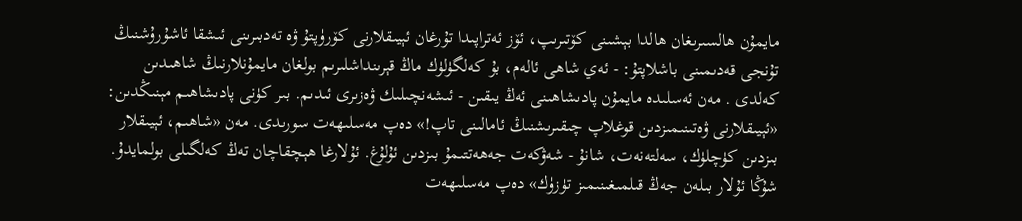مايمۇن ھالسىرىغان ھالدا بېشىنى كۆتىرىپ، ئۆز ئەتراپىدا تۇرغان ئېيىقلارنى كۆرۈپتۇ ۋە تەدبىرىنى ئىشقا ئاشۇرۇشنىڭ تۇنجى قەدىمىنى باشلاپتۇ: - ئەي شاھى ئالەم، بۇ كەلگۈلۈك ماڭ قېرىنداشلىرىم بولغان مايمۇنلارنىڭ شاھىدىن كەلدى . مەن ئەسلىدە مايمۇن پادىشاھىنى ئەڭ يىقىن - ئىشەنچىلىك ۋەزىرى ئىدىم. بىر كۈنى پادىشاھىم مېنىڭدىن: «ئېيىقلارنى ۋەتىنىمىزدىن قوغلاپ چىقىرىشنىڭ ئامالىنى تاپ!» دەپ مەسلىھەت سورىدى. مەن «شاھىم، ئېيىقلار بىزدىن كۈچلۈك، سەلتەنەت، شانۇ - شەۋكەت جەھەتتىمۇ بىزدىن ئۇلۇغ. ئۇلارغا ھېچقاچان تەڭ كەلگىلى بولمايدۇ. شۇڭا ئۇلار بىلەن جەڭ قىلمىغىنىمىز تۈزۈك» دەپ مەسلىھەت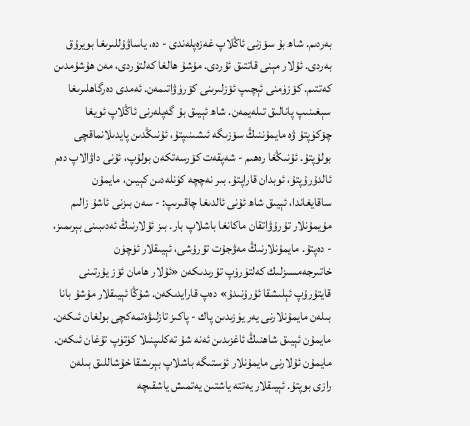بەردىم. شاھ بۇ سۆزنى ئاڭلاپ غەزەپلەندى - دە، ياساۋۇللىرىغا بويرۇق بەردى. ئۇلار مېنى قاتتىق ئۇردى. مۇشۇ ھالغا كەلتۈردى، مەن ھۇشۇمدىن كەتتىم. كۆزۈمنى ئېچىپ ئۆزلىرىنى كۆرۈۋاتىمەن. ئەمدى دەرگاھلىرىغا سېغىنىپ پانالىق تىلەيمەن. شاھ ئېيىق بۇ گەپلەرنى ئاڭلاپ ئويغا چۆكۈپتۇ ۋە مايمۇننىڭ سۆزىگە ئىشىنىپتۇ، ئۇنىڭدىن پايدىلانماقچى بولۇپتۇ. ئۇنىڭغا رەھىم - شەپقەت كۆرسەتكەن بولۇپ، ئۇنى داۋالاپ دەم ئالدۇرۇپتۇ، ئوبدان قاراپتۇ. بىر نەچچە كۈنلەدىن كېيىن، مايمۇن ساقايغاندا، ئېيىق شاھ ئۇنى ئالدىغا چاقىرىپ: - سەن بىزنى ئاشۇ زالىم مۇيمۇنلار تۇرۇۋاتقان ماكانغا باشلاپ بار. بىز ئۇلارنىڭ ئەدىبىنى بېرىمىز، - دەپتۇ. مايمۇنلارنىڭ مەۋجۇت تۇرۇشى، ئېيىقلار ئۈچۈن خاتىرجەمسىزلىك كەلتۈرۈپ تۇرىدىكەن «ئۇلار ھامان ئۆز يۇرتىنى قايتۇرۇپ ئېلىشقا ئۇرۇنىدۇ» دەپ قارايدىكەن. شۇڭا ئېيىقلار مۇشۇ بانا بىلەن مايمۇنلارنى يەر يۈزىدىن پاك - پاكىز تازلىۋەتمەكچى بولغان ئىكەن. مايمۇن ئېيىق شاھنىڭ ئاغزىدىن ئەنە شۇ تەكلىپنىلا كۈتۈپ تۇغان ئىكەن. مايمۇن ئۇلارنى مايمۇنلار ئۈستىگە باشلاپ بېرىشقا خۇشاللىق بىلەن رازى بوپتۇ. ئېيىقلار يەتتە ياشتىن يەتمىش ياشقىچە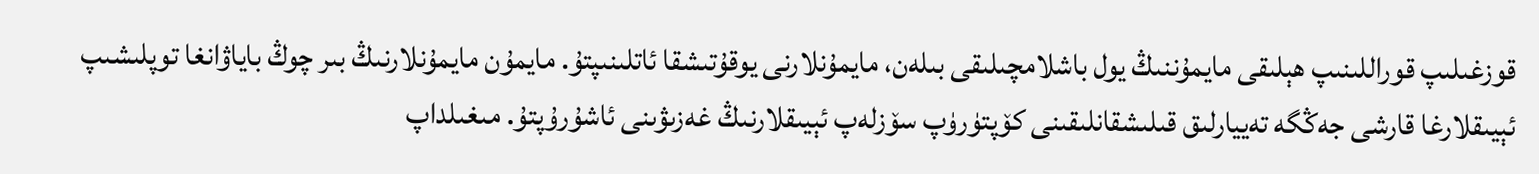قوزغىلىپ قوراللىنىپ ھېلىقى مايمۇننىڭ يول باشلامچىلىقى بىلەن، مايمۇنلارنى يوقۇتىشقا ئاتلىنىپتۇ. مايمۇن مايمۇنلارنىڭ بىر چوڭ باياۋانغا توپلىشىپ ئېيىقلارغا قارشى جەڭگە تەييارلىق قىلىشقانلىقىنى كۆپتۈرۈپ سۆزلەپ ئېيىقلارنىڭ غەزىۋىنى ئاشۇرۇپتۇ. مىغىلداپ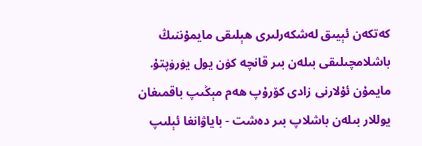كەتكەن ئېيىق لەشكەرلىرى ھېلىقى مايمۇننىڭ باشلامچىلىقى بىلەن بىر قانچە كۈن يول يۈرۈپتۇ. مايمۇن ئۇلارنى زادى كۆرۇپ ھەم مېڭىپ باقمىغان يوللار بىلەن باشلاپ بىر دەشت - باياۋانغا ئېلىپ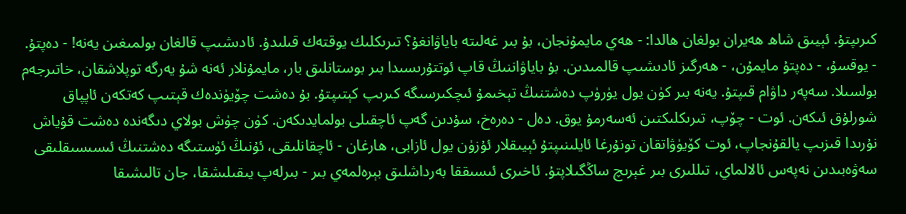كىرىپتۇ. ئېيىق شاھ ھەيران بولغان ھالدا: - ھەي مايمۇنجان، بۇ بىر غەلىتە باياۋانغۇ؟ تىرىكلىك يوقتەك قىلىدۇ. ئادىشىپ قالغان بولمىغىن يەنە! - دەپتۇ. - يوقسۇ، - دەپتۇ مايمۇن، - ھەرگىز ئادىشىپ قالمىدىن. بۇ باياۋاننىڭ قاپ ئوتتۇرىسىدا بىر بوستانلىق بار، مايمۇنلار ئەنە شۇ يەرگە توپلاشقان، خاتىرجەم بولسىلا. سەپەر داۋام قىپتۇ. يەنە بىر كۈن يول يۈرۈپ دەشتنىڭ تېخىمۇ ئىچكىرسىگە كىرىپ كېتىپتۇ. بۇ دەشت چۆيۈندەك قېتىپ كەتكەن ئاپپاق شورلۇق ئىكەن. ئوت - چۆپ، تىرىكلىكتىن ئەسەرمۇ يوق. دەل - دەرەخ، سۇدىن گەپ ئاچقىلى بولمايدىكەن. كۈن چۈش بولاي دىگەندە دەشت قۇياش نۇرىدا قىزىپ يالقۇنجاپ، ئوت كۆيۈۋاتقان تونۇرغا ئايلىنىپتۇ ئېيىقلار ئۇزۈن يول ئازابى، ھارغان - ئاچقانلىقى، ئۇنىڭ ئۈستىگە دەشتنىڭ ئىسىسىقلىقى سەۋەبىدىن نەپەس ئالالماي، تىللىرى بىر غېرىچ ساڭگىلاپتۇ. ئاخىرى ئىسىققا بەرداشلىق بېرەلمەي بىر - بىرلەپ يىقىلىشقا، جان تالىشىقا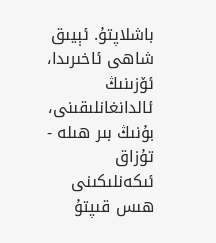باشلاپتۇ. ئېيىق شاھى ئاخىرىدا، ئۆزىنىڭ ئالدانغانلىقىنى، بۇنىڭ بىر ھىلە - تۇزاق ئىكەنلىكىنى ھىس قىپتۇ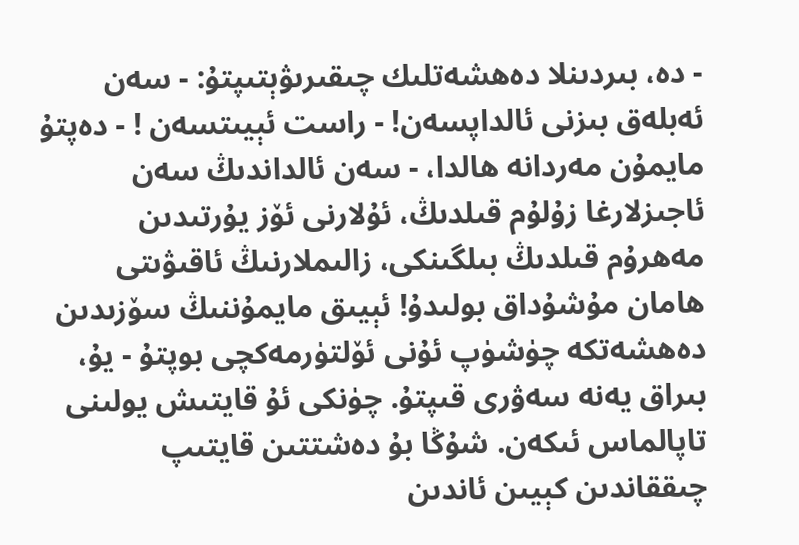- دە، بىردىنلا دەھشەتلىك چىقىرىۋېتىپتۇ: - سەن ئەبلەق بىزنى ئالداپسەن! - راست ئېيىتسەن ! - دەپتۇ مايمۇن مەردانە ھالدا، - سەن ئالداندىڭ سەن ئاجىزلارغا زۇلۇم قىلدىڭ، ئۇلارنى ئۆز يۇرتىدىن مەھرۇم قىلدىڭ بىلگىنكى، زالىملارنىڭ ئاقىۋىتى ھامان مۇشۇداق بولىدۇ! ئېيىق مايمۇننىڭ سۆزىدىن دەھشەتكە چۈشۈپ ئۇنى ئۆلتۈرمەكچى بوپتۇ - يۇ، بىراق يەنە سەۋرى قىپتۇ. چۈنكى ئۇ قايتىش يولىنى تاپالماس ئىكەن. شۇڭا بۇ دەشتتىن قايتىپ چىققاندىن كېيىن ئاندىن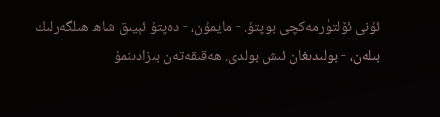ئۇنى ئۆلتۈرمەكچى بوپتۇ. - مايمۇن، - دەپتۇ ئېيىق شاھ ھىلگەرلىك بىلەن، - بولىدىغان ئىش بولدى. ھەقىقەتەن بىزادىنمۇ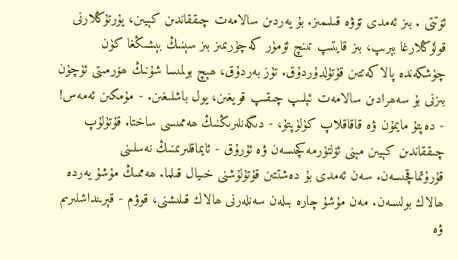ئۆتتى . بىز ئەمدى تۆۋە قىلىمىز. بۇ يەردىن سالامەت چىققاندىن كېيىن، يۇرتۇڭلارنى قولۇڭلارغا بېرىپ، بىز قايتىپ تىنچ ئۆمۈر كەچۈرىمىز بىز سېنىڭ بېشىڭغا كۈن چۈشكەندە پالاكەتتىن قۇتۇلدۇردۇق. تۇز بەردۇق، ھېچ بولمىسا شۇنىڭ ھۆرمىتى ئۈچۈن بىزنى بۇ سەھرادىن سالامەت ئېلىپ چىقىپ قويغىن، يول باشلىغىن. - مۇمكىن ئەمەس! - دەپتۇ مايمۇن ۋە قاقاقلاپ كۈلۈپتۇ، - دىگەنلىرىڭنىڭ ھەممىسى ساختا. قۇتۇلۇپ چىققاندىن كېيىن مېنى ئۆلتۈرمەكچىسەن ۋە ئۇرۇق - ئايماقلىرىمنىڭ نەسلىنى قۇرۇتماقچىسەن. سەن ئەمدى بۇ دەشتتىن قۇتۇلۇشنى خىيال قىلما. ھەممىڭ مۇشۇ يەردە ھالاك بولىسەن. مەن مۇشۇ چارە بىلەن سەنلەرنى ھالاك قىلىشنى، قوۋم - قېرىنداشلىرىم ۋە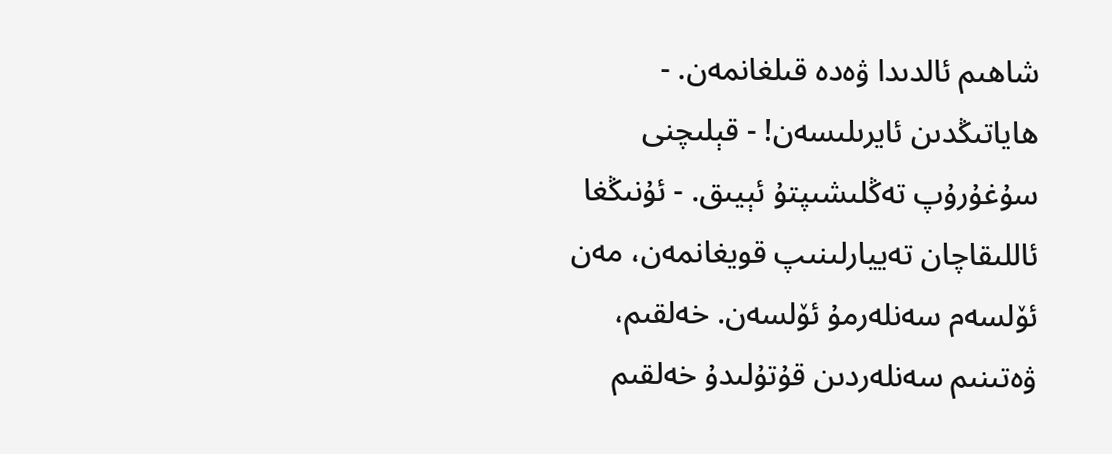شاھىم ئالدىدا ۋەدە قىلغانمەن. - ھاياتىڭدىن ئايرىلىسەن! - قېلىچنى سۇغۇرۇپ تەڭلىشىپتۇ ئېيىق. - ئۇنىڭغا ئاللىقاچان تەييارلىنىپ قويغانمەن، مەن ئۆلسەم سەنلەرمۇ ئۆلسەن. خەلقىم، ۋەتىنىم سەنلەردىن قۇتۇلىدۇ خەلقىم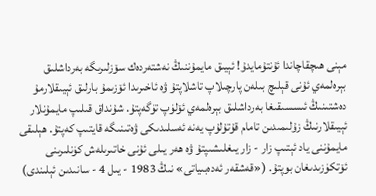مېنى ھىچقاچاندا ئۇنتۇمايدۇ! ئېيىق مايمۇننىڭ نەشتەردەك سۆزلىرىگە بەرداشلىق بېرەلمەي ئۇنى قېلىچ بىلەن پارچىلاپ تاشلاپتۇ ۋە ئاخىرىدا ئۆزىمۇ بارلىق ئېيىقلارمۇ دەشتىنىڭ ئىسسىقىغا بەرداشلىق بېرەلمەي ئۆلۈپ تۈگەپتۇ. شۇنداق قىلىپ مايمۇنلار ئېيىقلارنىڭ زۇلىمىدىن تامام قۇتۇلۇپ يەنە ئەسلىدىكى ۋەتىنىگە قايتىپ كەپتۇ. ھېلىقى مايمۇننى ياد ئېتىپ زار - زار يىغلىشىپتۇ ۋە ھەر يىلى ئۇنى خاتىرىلەش كۈنلىرىنى ئۆتكۈزىدىغان بوپتۇ. («قەشقەر ئەدەبىياتى» نىڭ 1983 - يىل 4 - سانىدىن ئېلىندى)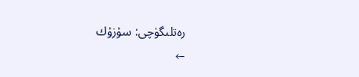رەتلىگۈچى: سۇزۇك
←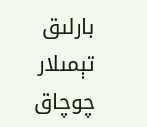بارلىق تېمىلار چوچاق